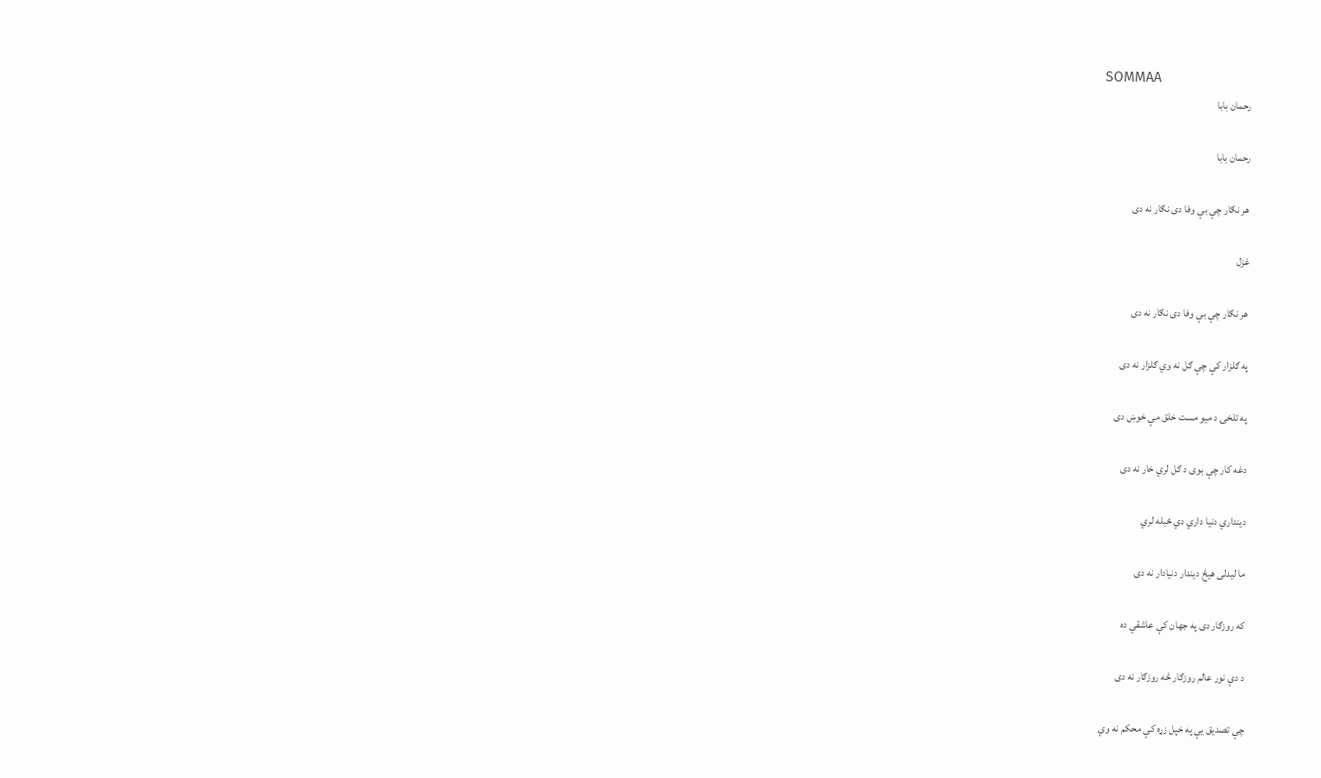SOMMAA
رحمان بابا

رحمان بابا

هر نګار چې بې وفا دی نګار نه دی

غزل

هر نګار چې بې وفا دی نګار نه دی

په ګلزار کې چې ګل نه وي ګلزار نه دی

په تلخۍ د ميو مست خلق مې خوښ دی

دغه کار چې بوی د ګل لري خار نه دی

دينداري دنيا داري دي ځبله لري

ما ليدلی هيڅ ديندار دنيادار نه دی

که روزګار دی په جهان کې عاشقي ده

د دې نور عالم روزګار څه روزګار نه دی

چې تصديق يې په خپل زړه کې محکم نه وي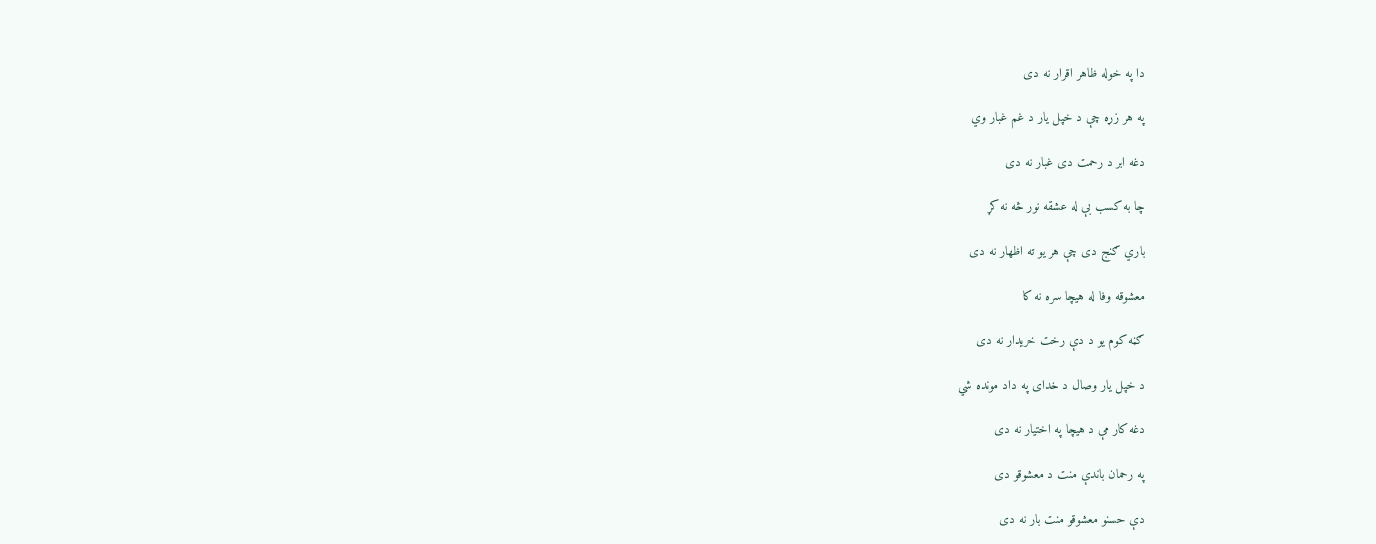دا په خوله ظاهر اقرار نه دی

په هر زړه چې د خپل يار د غم غبار وي

دغه ابر د رحمت دی غبار نه دی

چا به کسب بې له عشقه نور څه نه کړ

باري ګنج دی چې هر يو ته اظهار نه دی

معشوقه وفا له هيچا سره نه کا

ګڼه کوم يو د دې رخت خريدار نه دی

د خپل يار وصال د خدای په داد مونده شي

دغه کار مې د هيچا په اختيار نه دی

په رحمان باندې منت د معشوقو دی

دې حسنو معشوقو منت بار نه دی